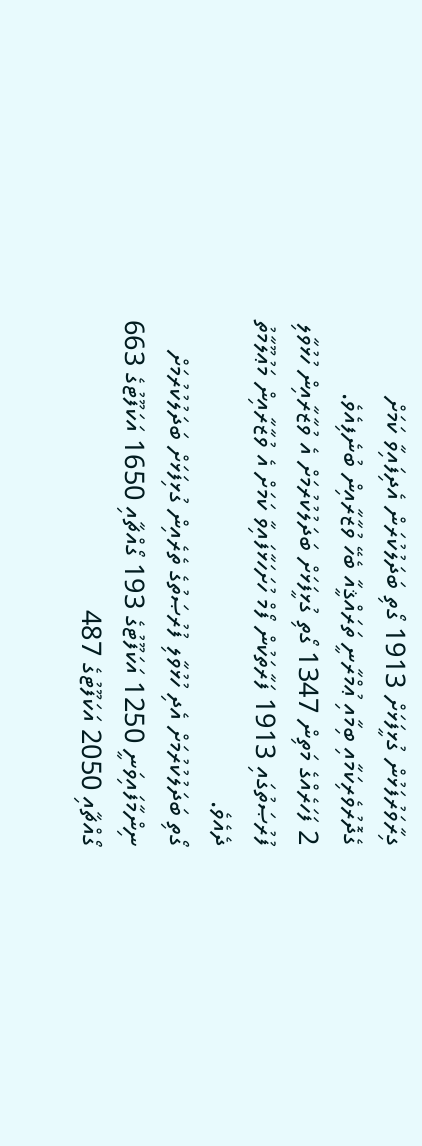ގިރާވަރުފަޅުން ގުޅީފަޅަށް 1913 ގޯތި ބަދަލުކުރަން އެދިފައިވާ ކަމަށް ގެދޮރުވެރިކަމާއި ބިމާއި ޢުމްރާނީ ތަރައްޤީއާ ބެހޭ ވުޒާރާއިން ބުނެފިއެވެ.
2 ފަހަރެއްގެ މަތިން 1347 ގޯތި ގުޅީފަޅަށް ބަދަލުކުރުމަށް އެ ވުޒާރާއިން ހުޅުވާލި ފުރުޞަތުގައި 1913 ފަރާތަކުން ފޯމް ހުށަހަޅާފައިވާ ކަމަށް އެ ވުޒާރާއިން މަޢުލޫމާތު ދެއެވެ.
ގޯތި ބަދަލުކުރުމަށް އެދި ހުޅުވާލި ފުރުޞަތުގެ ތެރެއިން ގުޅިފަޅަށް ބަދަލުކުރުމަށް ނިންމާފައިވަނީ 1250 އަކަފޫޓުގެ 193 ގޯއްޗާއި 1650 އަކަފޫޓުގެ 663 ގޯއްޗާއި 2050 އަކަފޫޓުގެ 487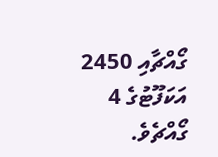ގޯއްޗާއި 2450 އަކަފޫޓުގެ 4 ގޯއްޗެވެ.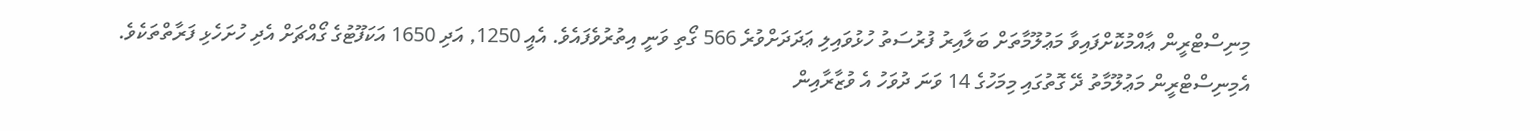މިނިސްޓްރީން ޢާއްމުކޮށްފައިވާ މަޢުލޫމާތަށް ބަލާއިރު ފުރުސަތު ހުޅުވައިލި ޢަދަދަށްވުރެ 566 ގޯތި ވަނީ އިތުރުވެފައެވެ. އެއީ 1250, އަދި 1650 އަކަފޫޓުގެ ގޯއްޗަށް އެދި ހުށަހެޅި ފަރާތްތަކެވެ.
އެމިނިސްޓްރީން މަޢުލޫމާތު ދޭ ގޮތުގައި މިމަހުގެ 14 ވަނަ ދުވަހު އެ ވުޒާރާއިން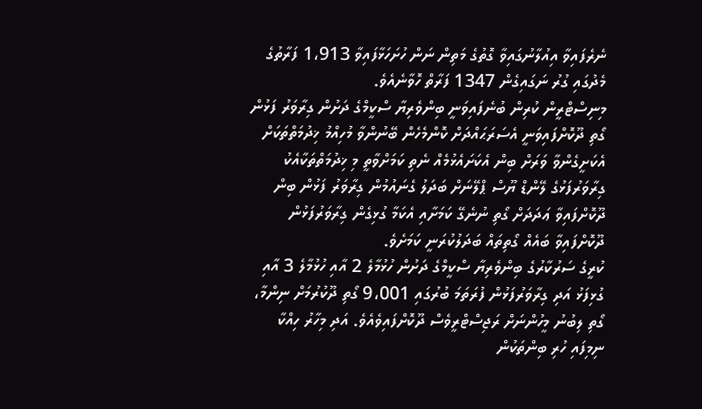ނެރެފައިވާ އިއުލާނުގައިވާ ގޮތުގެ މަތިން ނަން ހުށަހަޅާފައިވާ 1،913 ފަރާތުގެ މެދުގައި ގުރު ނަގައިގެން 1347 ފަރާތް ހޮވާނެއެވެ.
މިނިސްޓްރީން ކުރިން ބުނެފައިވަނީ ބިންވެރިޔާ ސްކީމްގެ ދަށުން ގިރާވަރު ފަޅުން ގޯތި ދޫކޮށްފައިވަނީ އެސަރަޙައްދަށް ކޮންމެހެން ބޭނުންވާ މުހިއްމު ޚިދުމަތްތަކަށް އެކަށީގެންވާ ވަރަށް ބިން އެކަށައެޅުމެއް ނެތި ކަމަށްވާތީ މި ޚިދުމަތްތަކާއެކު ގިރާވަރުފަޅުގެ ލޭންޑް ޔޫސް ޕްލޭނަށް ބަދަލު ގެނައުމުން ގިރާވަރު ފަޅުން ބިން ދޫކޮށްފައިވާ ޢަދަދަށް ގޯތި ނުނެގޭ ކަމަށާއި އެކަމާ ގުޅިގެން ގިރާވަރުފަޅުން ދޫކޮށްފައިވާ ބައެއް ގޯތިތައް ބަދަލުކުރަނީ ކަމަށެވެ.
ކުރީގެ ސަރުކާރުގެ ބިންވެރިޔާ ސްކީމްގެ ދަށުން ހުޅުމާލެ 2 އާއި ހުޅުމާލެ 3 އާއި ގުޅިފަޅު އަދި ގިރާވަރުފަޅުން ފުރަތަމަ ބުރުގައި 9،001 ގޯތި ދޫކުރުމަށް ނިންމާ، ގޯތި ލިބުނު މީހުންނަށް ރަޖިސްޓްރީވެސް ދޫކޮށްފައިވެއެވެ. އަދި މިހާރު ހިއްކާ ނިމިފައި ހުރި ބިންތަކުން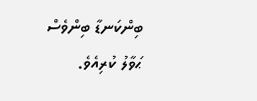ބިންކަނޑާ ބިންވެސް ޙަވާލު ކުރިއެވެ.